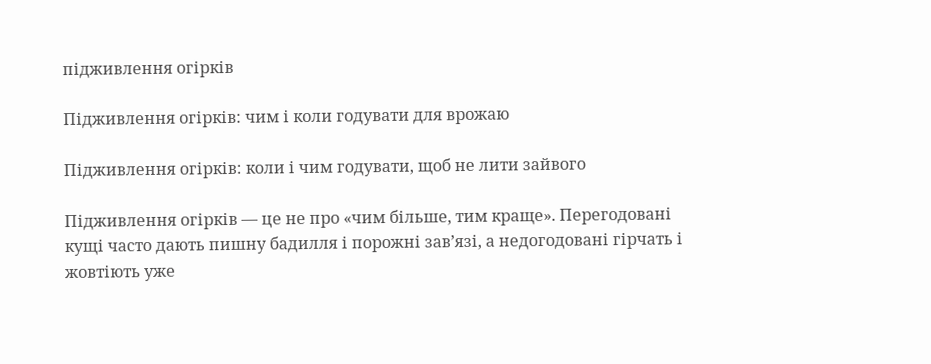підживлення огірків

Підживлення огірків: чим і коли годувати для врожаю

Підживлення огірків: коли і чим годувати, щоб не лити зайвого

Підживлення огірків — це не про «чим більше, тим краще». Перегодовані кущі часто дають пишну бадилля і порожні зав’язі, а недогодовані гірчать і жовтіють уже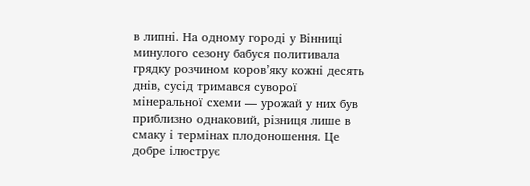в липні. На одному городі у Вінниці минулого сезону бабуся политивала грядку розчином коров’яку кожні десять днів, сусід тримався суворої мінеральної схеми — урожай у них був приблизно однаковий, різниця лише в смаку і термінах плодоношення. Це добре ілюструє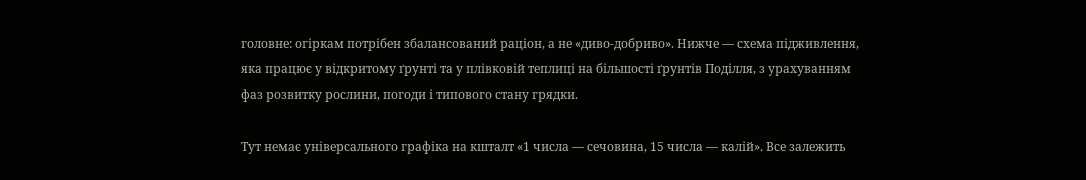головне: огіркам потрібен збалансований раціон, а не «диво-добриво». Нижче — схема підживлення, яка працює у відкритому ґрунті та у плівковій теплиці на більшості ґрунтів Поділля, з урахуванням фаз розвитку рослини, погоди і типового стану грядки.

Тут немає універсального графіка на кшталт «1 числа — сечовина, 15 числа — калій». Все залежить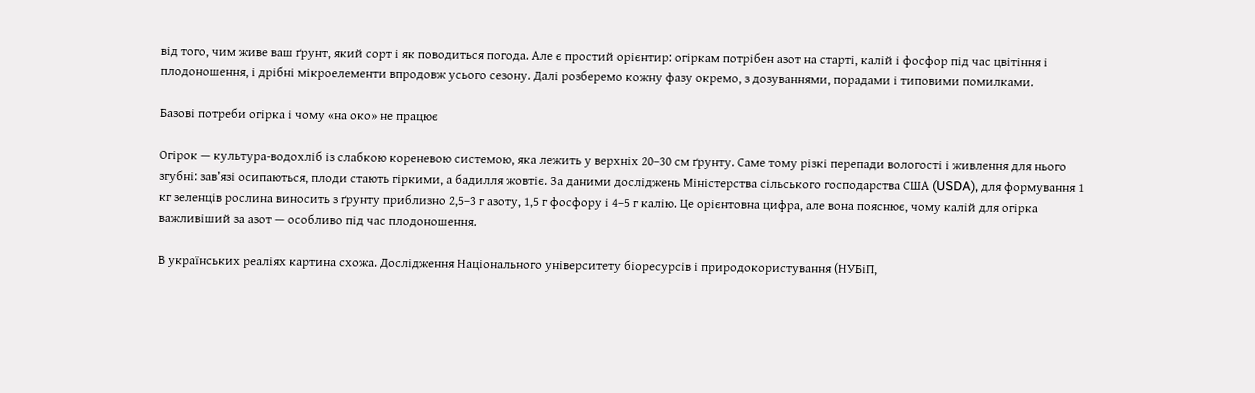від того, чим живе ваш ґрунт, який сорт і як поводиться погода. Але є простий орієнтир: огіркам потрібен азот на старті, калій і фосфор під час цвітіння і плодоношення, і дрібні мікроелементи впродовж усього сезону. Далі розберемо кожну фазу окремо, з дозуваннями, порадами і типовими помилками.

Базові потреби огірка і чому «на око» не працює

Огірок — культура-водохліб із слабкою кореневою системою, яка лежить у верхніх 20–30 см ґрунту. Саме тому різкі перепади вологості і живлення для нього згубні: зав’язі осипаються, плоди стають гіркими, а бадилля жовтіє. За даними досліджень Міністерства сільського господарства США (USDA), для формування 1 кг зеленців рослина виносить з ґрунту приблизно 2,5–3 г азоту, 1,5 г фосфору і 4–5 г калію. Це орієнтовна цифра, але вона пояснює, чому калій для огірка важливіший за азот — особливо під час плодоношення.

В українських реаліях картина схожа. Дослідження Національного університету біоресурсів і природокористування (НУБіП,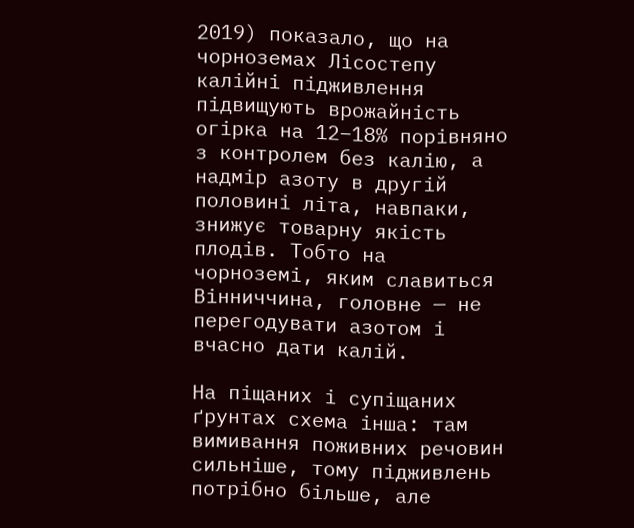2019) показало, що на чорноземах Лісостепу калійні підживлення підвищують врожайність огірка на 12–18% порівняно з контролем без калію, а надмір азоту в другій половині літа, навпаки, знижує товарну якість плодів. Тобто на чорноземі, яким славиться Вінниччина, головне — не перегодувати азотом і вчасно дати калій.

На піщаних і супіщаних ґрунтах схема інша: там вимивання поживних речовин сильніше, тому підживлень потрібно більше, але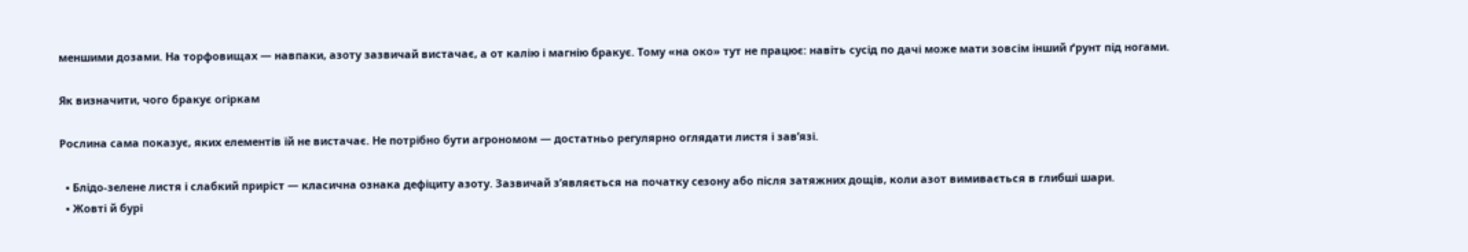меншими дозами. На торфовищах — навпаки, азоту зазвичай вистачає, а от калію і магнію бракує. Тому «на око» тут не працює: навіть сусід по дачі може мати зовсім інший ґрунт під ногами.

Як визначити, чого бракує огіркам

Рослина сама показує, яких елементів їй не вистачає. Не потрібно бути агрономом — достатньо регулярно оглядати листя і зав’язі.

  • Блідо-зелене листя і слабкий приріст — класична ознака дефіциту азоту. Зазвичай з’являється на початку сезону або після затяжних дощів, коли азот вимивається в глибші шари.
  • Жовті й бурі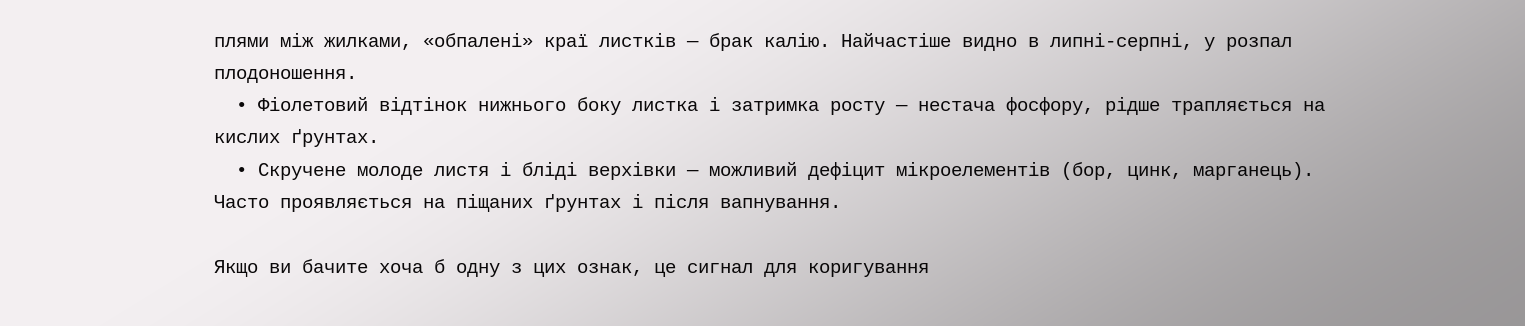плями між жилками, «обпалені» краї листків — брак калію. Найчастіше видно в липні-серпні, у розпал плодоношення.
  • Фіолетовий відтінок нижнього боку листка і затримка росту — нестача фосфору, рідше трапляється на кислих ґрунтах.
  • Скручене молоде листя і бліді верхівки — можливий дефіцит мікроелементів (бор, цинк, марганець). Часто проявляється на піщаних ґрунтах і після вапнування.

Якщо ви бачите хоча б одну з цих ознак, це сигнал для коригування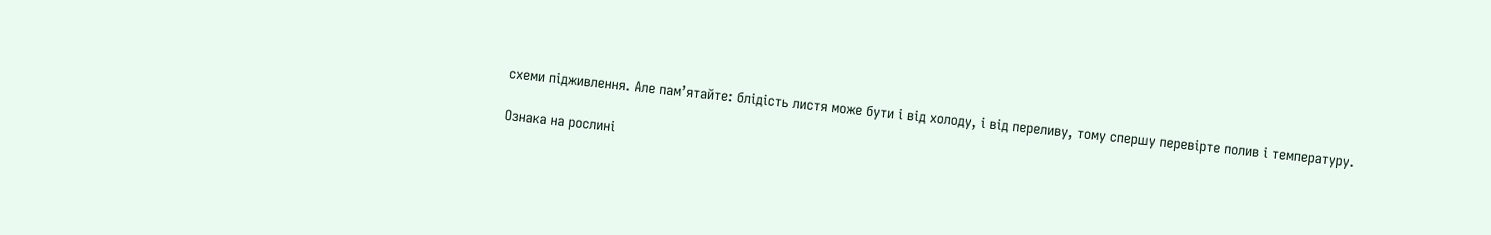схеми підживлення. Але пам’ятайте: блідість листя може бути і від холоду, і від переливу, тому спершу перевірте полив і температуру.

Ознака на рослині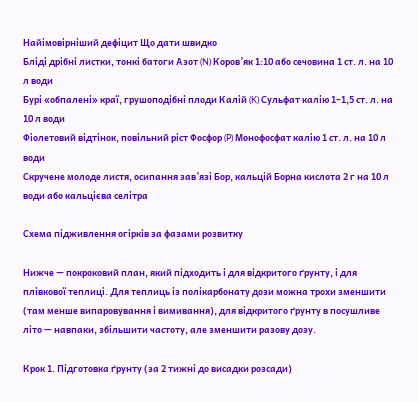Найімовірніший дефіцит Що дати швидко
Бліді дрібні листки, тонкі батоги Азот (N) Коров’як 1:10 або сечовина 1 ст. л. на 10 л води
Бурі «обпалені» краї, грушоподібні плоди Калій (K) Сульфат калію 1–1,5 ст. л. на 10 л води
Фіолетовий відтінок, повільний ріст Фосфор (P) Монофосфат калію 1 ст. л. на 10 л води
Скручене молоде листя, осипання зав’язі Бор, кальцій Борна кислота 2 г на 10 л води або кальцієва селітра

Схема підживлення огірків за фазами розвитку

Нижче — покроковий план, який підходить і для відкритого ґрунту, і для плівкової теплиці. Для теплиць із полікарбонату дози можна трохи зменшити (там менше випаровування і вимивання), для відкритого ґрунту в посушливе літо — навпаки, збільшити частоту, але зменшити разову дозу.

Крок 1. Підготовка ґрунту (за 2 тижні до висадки розсади)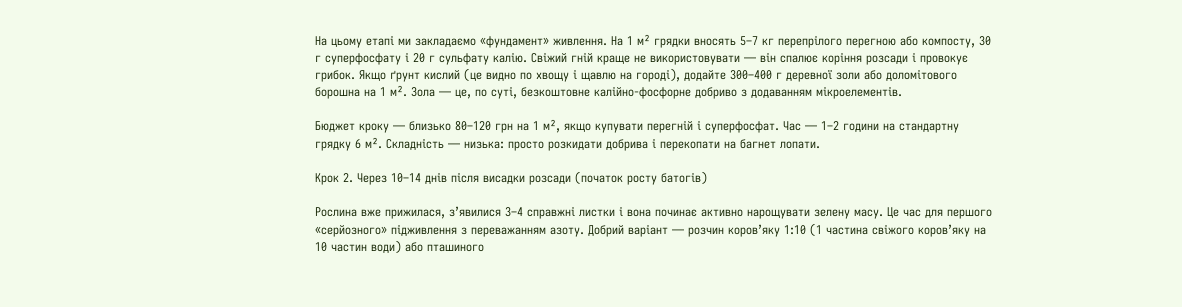На цьому етапі ми закладаємо «фундамент» живлення. На 1 м² грядки вносять 5–7 кг перепрілого перегною або компосту, 30 г суперфосфату і 20 г сульфату калію. Свіжий гній краще не використовувати — він спалює коріння розсади і провокує грибок. Якщо ґрунт кислий (це видно по хвощу і щавлю на городі), додайте 300–400 г деревної золи або доломітового борошна на 1 м². Зола — це, по суті, безкоштовне калійно-фосфорне добриво з додаванням мікроелементів.

Бюджет кроку — близько 80–120 грн на 1 м², якщо купувати перегній і суперфосфат. Час — 1–2 години на стандартну грядку 6 м². Складність — низька: просто розкидати добрива і перекопати на багнет лопати.

Крок 2. Через 10–14 днів після висадки розсади (початок росту батогів)

Рослина вже прижилася, з’явилися 3–4 справжні листки і вона починає активно нарощувати зелену масу. Це час для першого «серйозного» підживлення з переважанням азоту. Добрий варіант — розчин коров’яку 1:10 (1 частина свіжого коров’яку на 10 частин води) або пташиного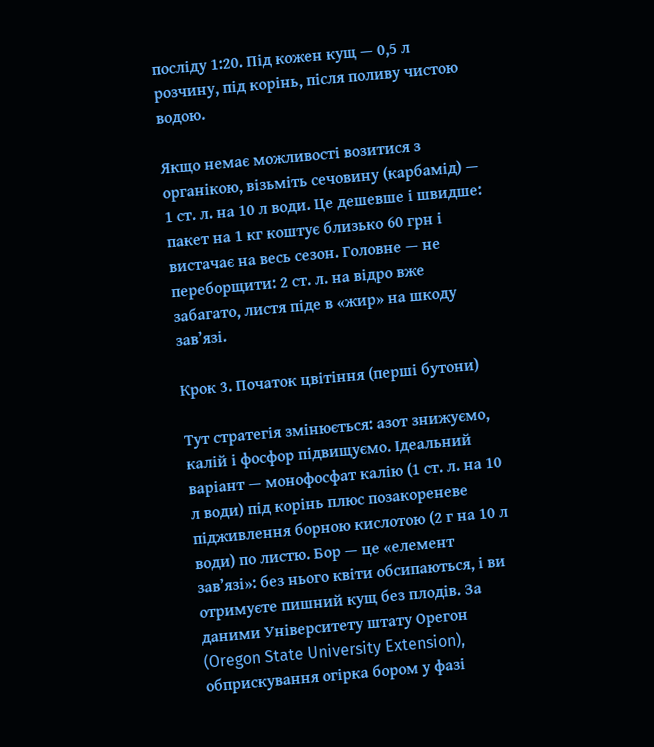посліду 1:20. Під кожен кущ — 0,5 л розчину, під корінь, після поливу чистою водою.

Якщо немає можливості возитися з органікою, візьміть сечовину (карбамід) — 1 ст. л. на 10 л води. Це дешевше і швидше: пакет на 1 кг коштує близько 60 грн і вистачає на весь сезон. Головне — не переборщити: 2 ст. л. на відро вже забагато, листя піде в «жир» на шкоду зав’язі.

Крок 3. Початок цвітіння (перші бутони)

Тут стратегія змінюється: азот знижуємо, калій і фосфор підвищуємо. Ідеальний варіант — монофосфат калію (1 ст. л. на 10 л води) під корінь плюс позакореневе підживлення борною кислотою (2 г на 10 л води) по листю. Бор — це «елемент зав’язі»: без нього квіти обсипаються, і ви отримуєте пишний кущ без плодів. За даними Університету штату Орегон (Oregon State University Extension), обприскування огірка бором у фазі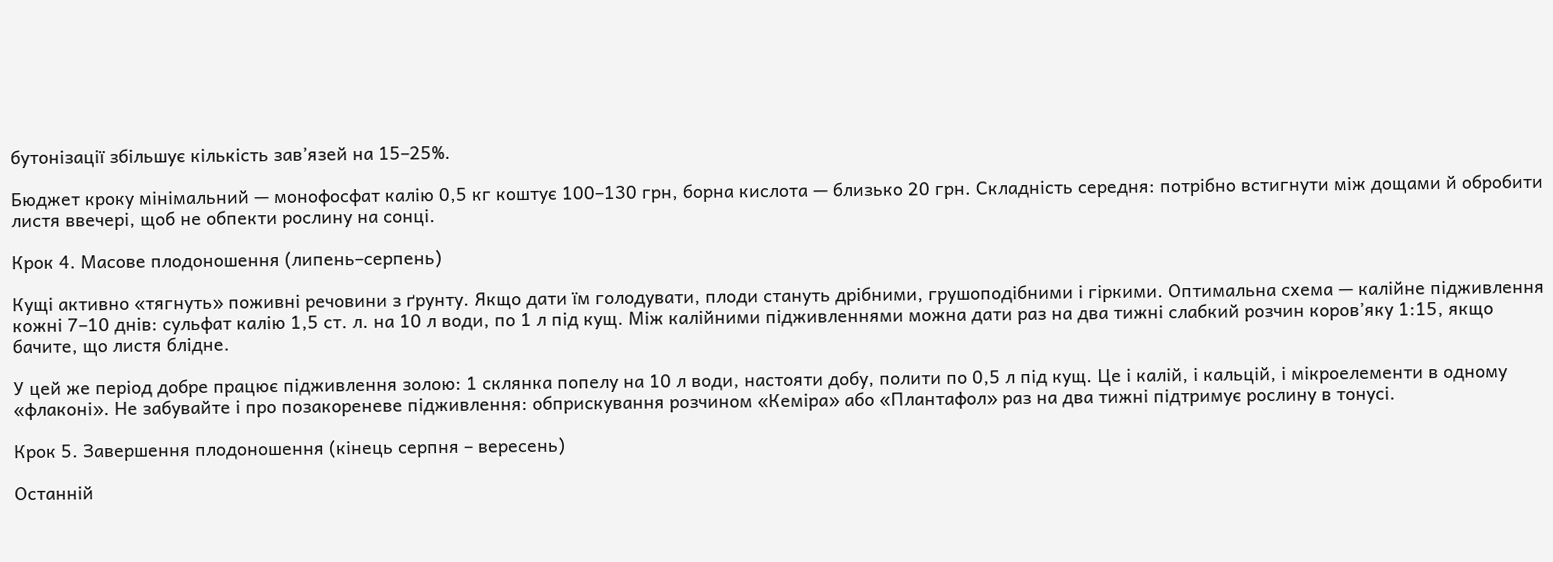бутонізації збільшує кількість зав’язей на 15–25%.

Бюджет кроку мінімальний — монофосфат калію 0,5 кг коштує 100–130 грн, борна кислота — близько 20 грн. Складність середня: потрібно встигнути між дощами й обробити листя ввечері, щоб не обпекти рослину на сонці.

Крок 4. Масове плодоношення (липень–серпень)

Кущі активно «тягнуть» поживні речовини з ґрунту. Якщо дати їм голодувати, плоди стануть дрібними, грушоподібними і гіркими. Оптимальна схема — калійне підживлення кожні 7–10 днів: сульфат калію 1,5 ст. л. на 10 л води, по 1 л під кущ. Між калійними підживленнями можна дати раз на два тижні слабкий розчин коров’яку 1:15, якщо бачите, що листя блідне.

У цей же період добре працює підживлення золою: 1 склянка попелу на 10 л води, настояти добу, полити по 0,5 л під кущ. Це і калій, і кальцій, і мікроелементи в одному «флаконі». Не забувайте і про позакореневе підживлення: обприскування розчином «Кеміра» або «Плантафол» раз на два тижні підтримує рослину в тонусі.

Крок 5. Завершення плодоношення (кінець серпня – вересень)

Останній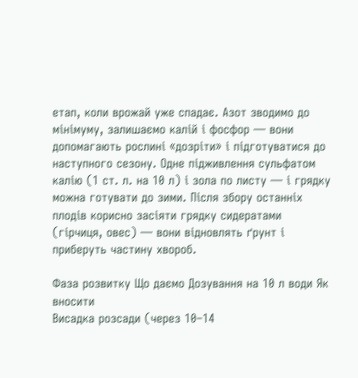етап, коли врожай уже спадає. Азот зводимо до мінімуму, залишаємо калій і фосфор — вони допомагають рослині «дозріти» і підготуватися до наступного сезону. Одне підживлення сульфатом калію (1 ст. л. на 10 л) і зола по листу — і грядку можна готувати до зими. Після збору останніх плодів корисно засіяти грядку сидератами (гірчиця, овес) — вони відновлять ґрунт і приберуть частину хвороб.

Фаза розвитку Що даємо Дозування на 10 л води Як вносити
Висадка розсади (через 10–14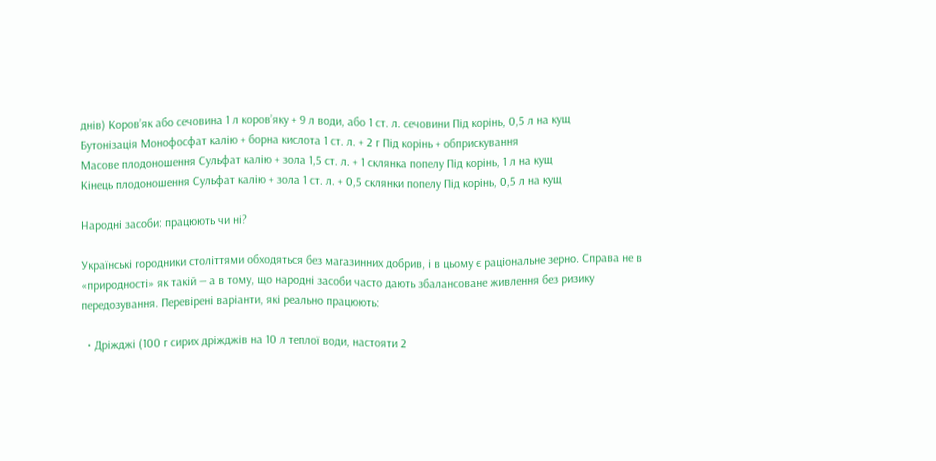днів) Коров’як або сечовина 1 л коров’яку + 9 л води, або 1 ст. л. сечовини Під корінь, 0,5 л на кущ
Бутонізація Монофосфат калію + борна кислота 1 ст. л. + 2 г Під корінь + обприскування
Масове плодоношення Сульфат калію + зола 1,5 ст. л. + 1 склянка попелу Під корінь, 1 л на кущ
Кінець плодоношення Сульфат калію + зола 1 ст. л. + 0,5 склянки попелу Під корінь, 0,5 л на кущ

Народні засоби: працюють чи ні?

Українські городники століттями обходяться без магазинних добрив, і в цьому є раціональне зерно. Справа не в «природності» як такій — а в тому, що народні засоби часто дають збалансоване живлення без ризику передозування. Перевірені варіанти, які реально працюють:

  • Дріжджі (100 г сирих дріжджів на 10 л теплої води, настояти 2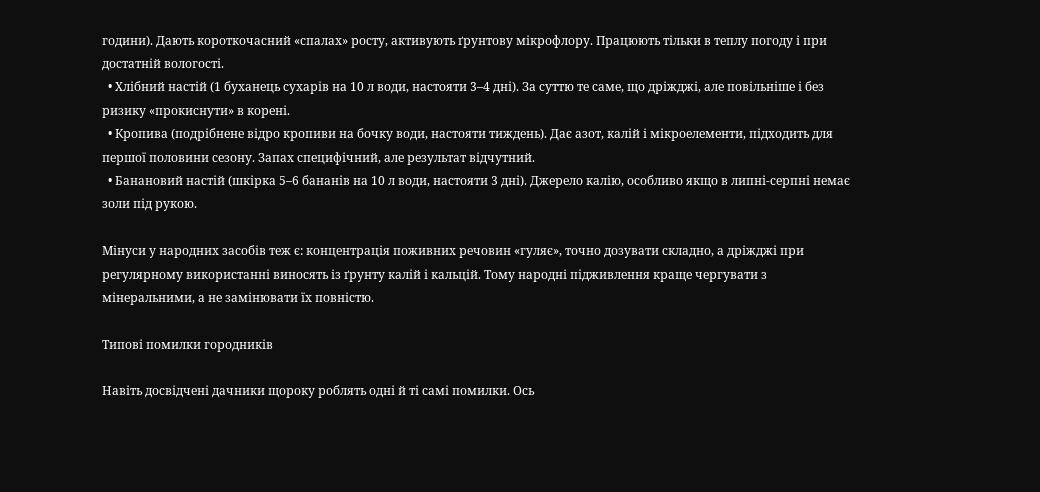години). Дають короткочасний «спалах» росту, активують ґрунтову мікрофлору. Працюють тільки в теплу погоду і при достатній вологості.
  • Хлібний настій (1 буханець сухарів на 10 л води, настояти 3–4 дні). За суттю те саме, що дріжджі, але повільніше і без ризику «прокиснути» в корені.
  • Кропива (подрібнене відро кропиви на бочку води, настояти тиждень). Дає азот, калій і мікроелементи, підходить для першої половини сезону. Запах специфічний, але результат відчутний.
  • Банановий настій (шкірка 5–6 бананів на 10 л води, настояти 3 дні). Джерело калію, особливо якщо в липні-серпні немає золи під рукою.

Мінуси у народних засобів теж є: концентрація поживних речовин «гуляє», точно дозувати складно, а дріжджі при регулярному використанні виносять із ґрунту калій і кальцій. Тому народні підживлення краще чергувати з мінеральними, а не замінювати їх повністю.

Типові помилки городників

Навіть досвідчені дачники щороку роблять одні й ті самі помилки. Ось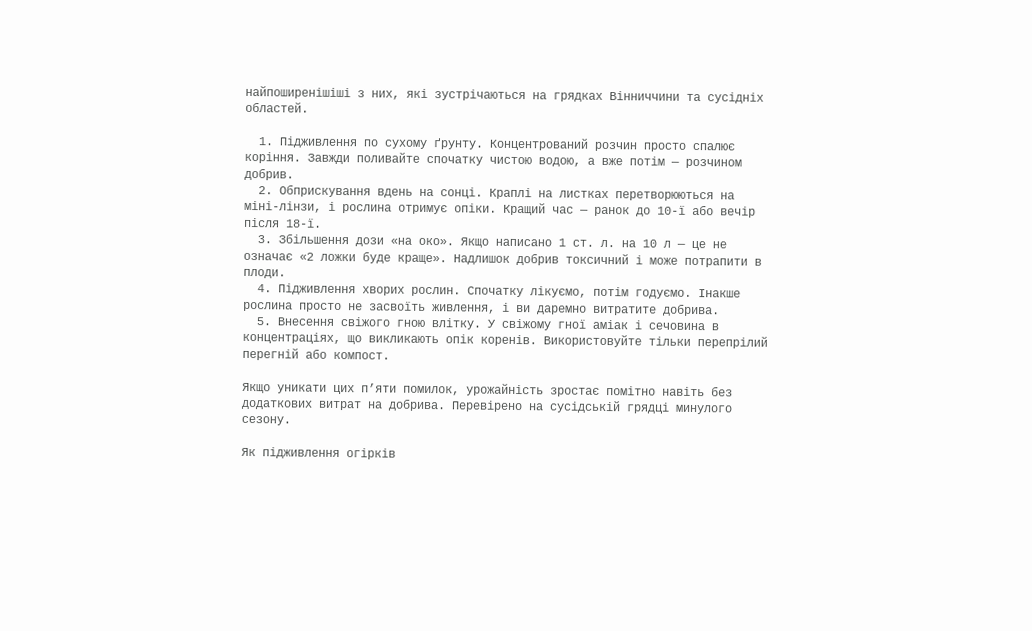найпоширенішіші з них, які зустрічаються на грядках Вінниччини та сусідніх областей.

  1. Підживлення по сухому ґрунту. Концентрований розчин просто спалює коріння. Завжди поливайте спочатку чистою водою, а вже потім — розчином добрив.
  2. Обприскування вдень на сонці. Краплі на листках перетворюються на міні-лінзи, і рослина отримує опіки. Кращий час — ранок до 10-ї або вечір після 18-ї.
  3. Збільшення дози «на око». Якщо написано 1 ст. л. на 10 л — це не означає «2 ложки буде краще». Надлишок добрив токсичний і може потрапити в плоди.
  4. Підживлення хворих рослин. Спочатку лікуємо, потім годуємо. Інакше рослина просто не засвоїть живлення, і ви даремно витратите добрива.
  5. Внесення свіжого гною влітку. У свіжому гної аміак і сечовина в концентраціях, що викликають опік коренів. Використовуйте тільки перепрілий перегній або компост.

Якщо уникати цих п’яти помилок, урожайність зростає помітно навіть без додаткових витрат на добрива. Перевірено на сусідській грядці минулого сезону.

Як підживлення огірків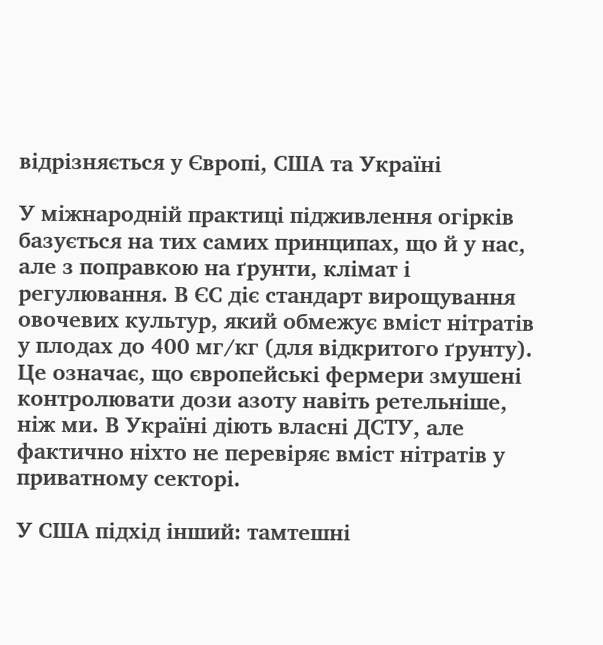відрізняється у Європі, США та Україні

У міжнародній практиці підживлення огірків базується на тих самих принципах, що й у нас, але з поправкою на ґрунти, клімат і регулювання. В ЄС діє стандарт вирощування овочевих культур, який обмежує вміст нітратів у плодах до 400 мг/кг (для відкритого ґрунту). Це означає, що європейські фермери змушені контролювати дози азоту навіть ретельніше, ніж ми. В Україні діють власні ДСТУ, але фактично ніхто не перевіряє вміст нітратів у приватному секторі.

У США підхід інший: тамтешні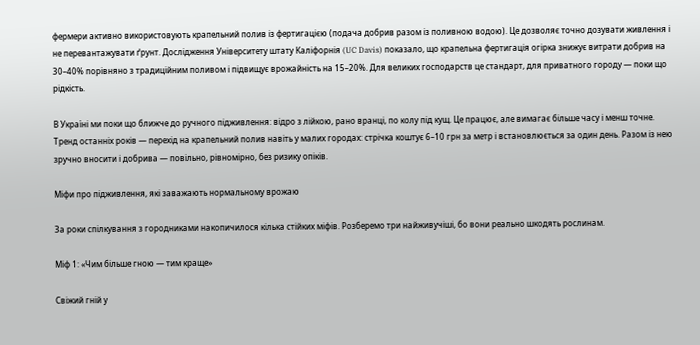фермери активно використовують крапельний полив із фертигацією (подача добрив разом із поливною водою). Це дозволяє точно дозувати живлення і не перевантажувати ґрунт. Дослідження Університету штату Каліфорнія (UC Davis) показало, що крапельна фертигація огірка знижує витрати добрив на 30–40% порівняно з традиційним поливом і підвищує врожайність на 15–20%. Для великих господарств це стандарт, для приватного городу — поки що рідкість.

В Україні ми поки що ближче до ручного підживлення: відро з лійкою, рано вранці, по колу під кущ. Це працює, але вимагає більше часу і менш точне. Тренд останніх років — перехід на крапельний полив навіть у малих городах: стрічка коштує 6–10 грн за метр і встановлюється за один день. Разом із нею зручно вносити і добрива — повільно, рівномірно, без ризику опіків.

Міфи про підживлення, які заважають нормальному врожаю

За роки спілкування з городниками накопичилося кілька стійких міфів. Розберемо три найживучіші, бо вони реально шкодять рослинам.

Міф 1: «Чим більше гною — тим краще»

Свіжий гній у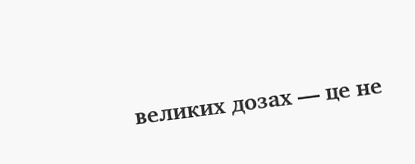великих дозах — це не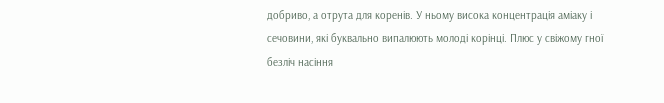добриво, а отрута для коренів. У ньому висока концентрація аміаку і сечовини, які буквально випалюють молоді корінці. Плюс у свіжому гної безліч насіння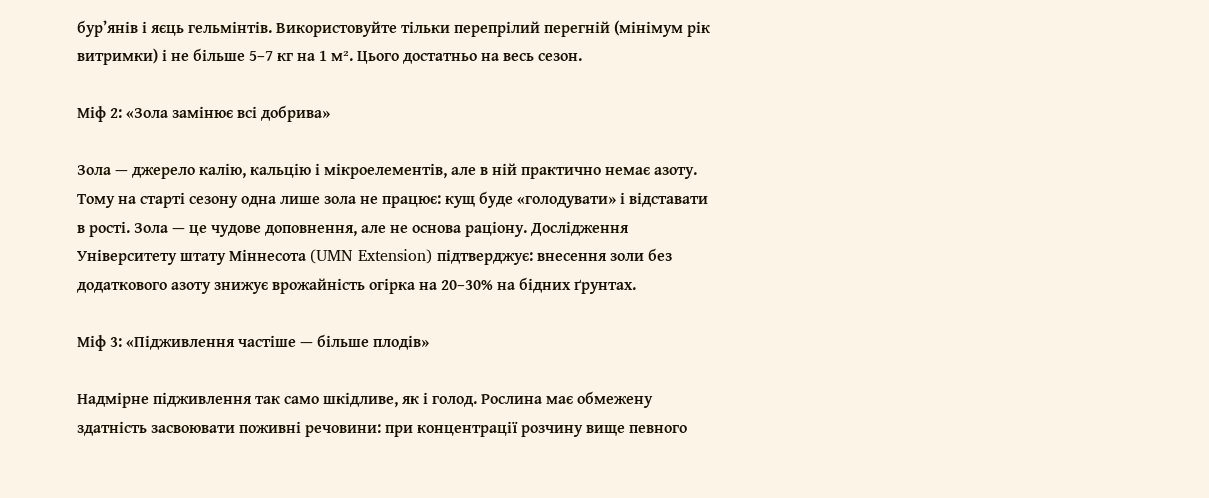бур’янів і яєць гельмінтів. Використовуйте тільки перепрілий перегній (мінімум рік витримки) і не більше 5–7 кг на 1 м². Цього достатньо на весь сезон.

Міф 2: «Зола замінює всі добрива»

Зола — джерело калію, кальцію і мікроелементів, але в ній практично немає азоту. Тому на старті сезону одна лише зола не працює: кущ буде «голодувати» і відставати в рості. Зола — це чудове доповнення, але не основа раціону. Дослідження Університету штату Міннесота (UMN Extension) підтверджує: внесення золи без додаткового азоту знижує врожайність огірка на 20–30% на бідних ґрунтах.

Міф 3: «Підживлення частіше — більше плодів»

Надмірне підживлення так само шкідливе, як і голод. Рослина має обмежену здатність засвоювати поживні речовини: при концентрації розчину вище певного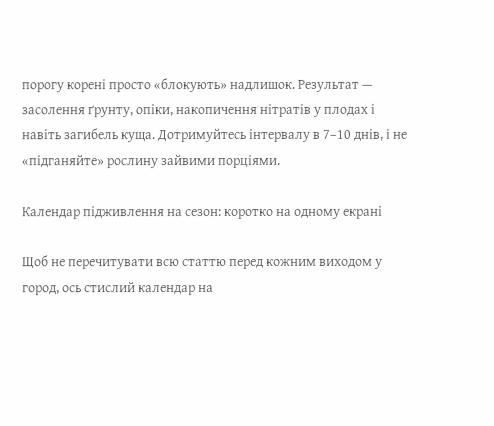порогу корені просто «блокують» надлишок. Результат — засолення ґрунту, опіки, накопичення нітратів у плодах і навіть загибель куща. Дотримуйтесь інтервалу в 7–10 днів, і не «підганяйте» рослину зайвими порціями.

Календар підживлення на сезон: коротко на одному екрані

Щоб не перечитувати всю статтю перед кожним виходом у город, ось стислий календар на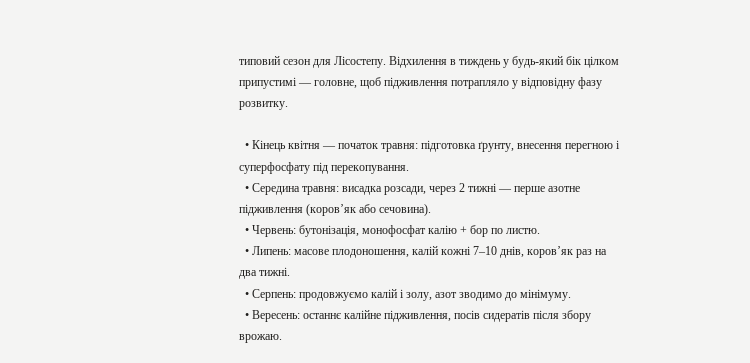типовий сезон для Лісостепу. Відхилення в тиждень у будь-який бік цілком припустимі — головне, щоб підживлення потрапляло у відповідну фазу розвитку.

  • Кінець квітня — початок травня: підготовка ґрунту, внесення перегною і суперфосфату під перекопування.
  • Середина травня: висадка розсади, через 2 тижні — перше азотне підживлення (коров’як або сечовина).
  • Червень: бутонізація, монофосфат калію + бор по листю.
  • Липень: масове плодоношення, калій кожні 7–10 днів, коров’як раз на два тижні.
  • Серпень: продовжуємо калій і золу, азот зводимо до мінімуму.
  • Вересень: останнє калійне підживлення, посів сидератів після збору врожаю.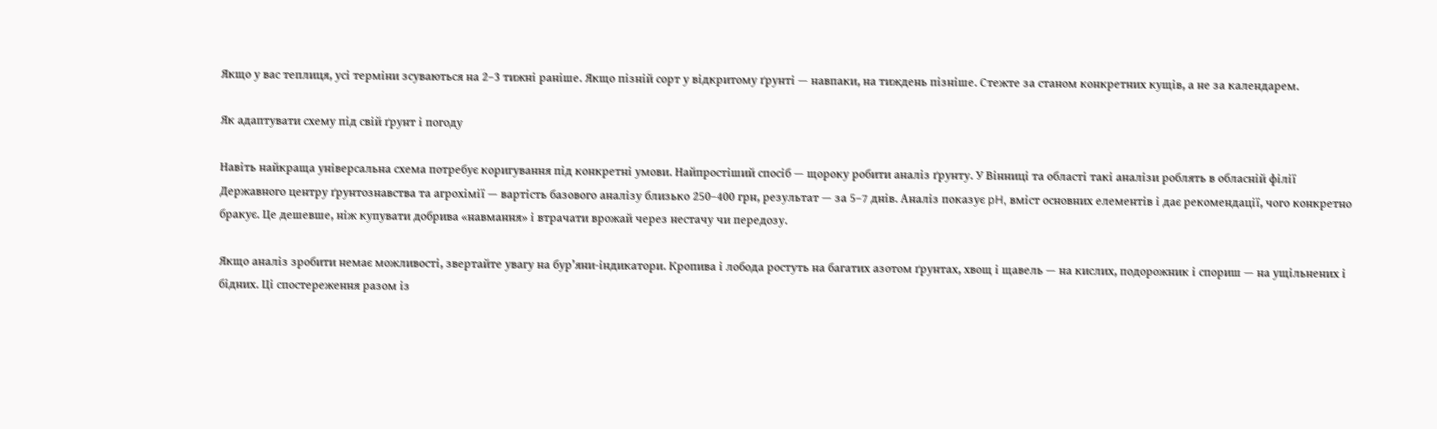Якщо у вас теплиця, усі терміни зсуваються на 2–3 тижні раніше. Якщо пізній сорт у відкритому ґрунті — навпаки, на тиждень пізніше. Стежте за станом конкретних кущів, а не за календарем.

Як адаптувати схему під свій ґрунт і погоду

Навіть найкраща універсальна схема потребує коригування під конкретні умови. Найпростіший спосіб — щороку робити аналіз ґрунту. У Вінниці та області такі аналізи роблять в обласній філії Державного центру ґрунтознавства та агрохімії — вартість базового аналізу близько 250–400 грн, результат — за 5–7 днів. Аналіз показує pH, вміст основних елементів і дає рекомендації, чого конкретно бракує. Це дешевше, ніж купувати добрива «навмання» і втрачати врожай через нестачу чи передозу.

Якщо аналіз зробити немає можливості, звертайте увагу на бур’яни-індикатори. Кропива і лобода ростуть на багатих азотом ґрунтах, хвощ і щавель — на кислих, подорожник і спориш — на ущільнених і бідних. Ці спостереження разом із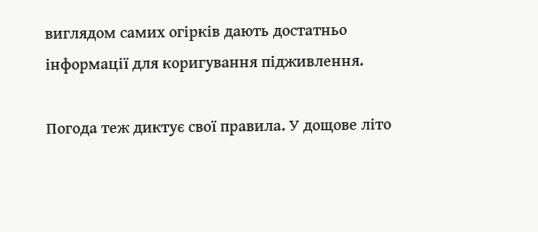виглядом самих огірків дають достатньо інформації для коригування підживлення.

Погода теж диктує свої правила. У дощове літо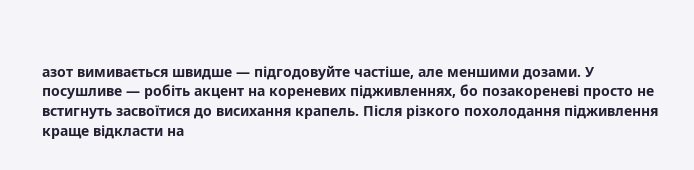азот вимивається швидше — підгодовуйте частіше, але меншими дозами. У посушливе — робіть акцент на кореневих підживленнях, бо позакореневі просто не встигнуть засвоїтися до висихання крапель. Після різкого похолодання підживлення краще відкласти на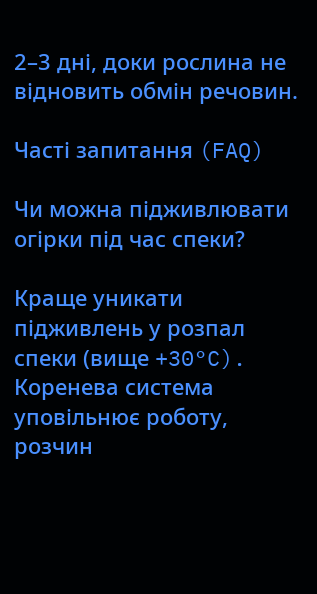2–3 дні, доки рослина не відновить обмін речовин.

Часті запитання (FAQ)

Чи можна підживлювати огірки під час спеки?

Краще уникати підживлень у розпал спеки (вище +30°C). Коренева система уповільнює роботу, розчин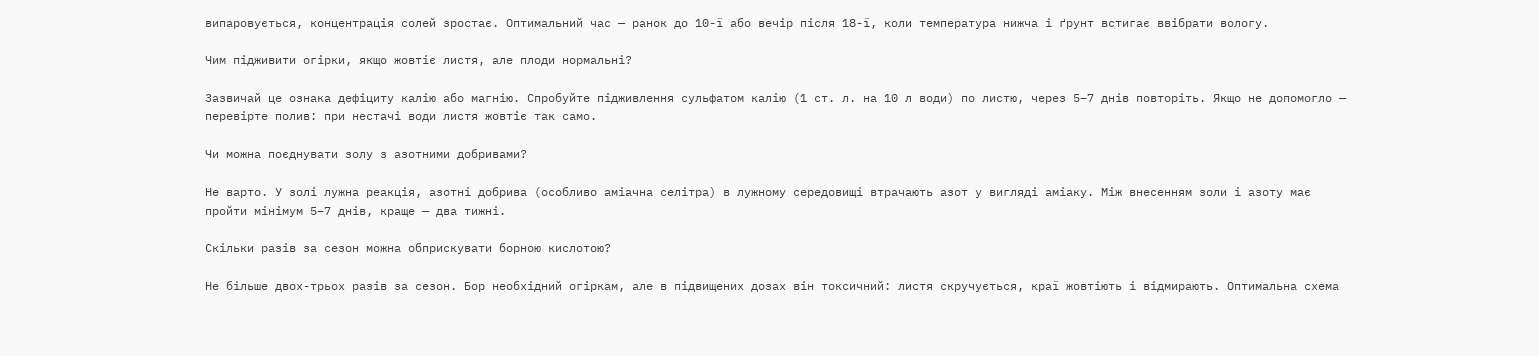випаровується, концентрація солей зростає. Оптимальний час — ранок до 10-ї або вечір після 18-ї, коли температура нижча і ґрунт встигає ввібрати вологу.

Чим підживити огірки, якщо жовтіє листя, але плоди нормальні?

Зазвичай це ознака дефіциту калію або магнію. Спробуйте підживлення сульфатом калію (1 ст. л. на 10 л води) по листю, через 5–7 днів повторіть. Якщо не допомогло — перевірте полив: при нестачі води листя жовтіє так само.

Чи можна поєднувати золу з азотними добривами?

Не варто. У золі лужна реакція, азотні добрива (особливо аміачна селітра) в лужному середовищі втрачають азот у вигляді аміаку. Між внесенням золи і азоту має пройти мінімум 5–7 днів, краще — два тижні.

Скільки разів за сезон можна обприскувати борною кислотою?

Не більше двох-трьох разів за сезон. Бор необхідний огіркам, але в підвищених дозах він токсичний: листя скручується, краї жовтіють і відмирають. Оптимальна схема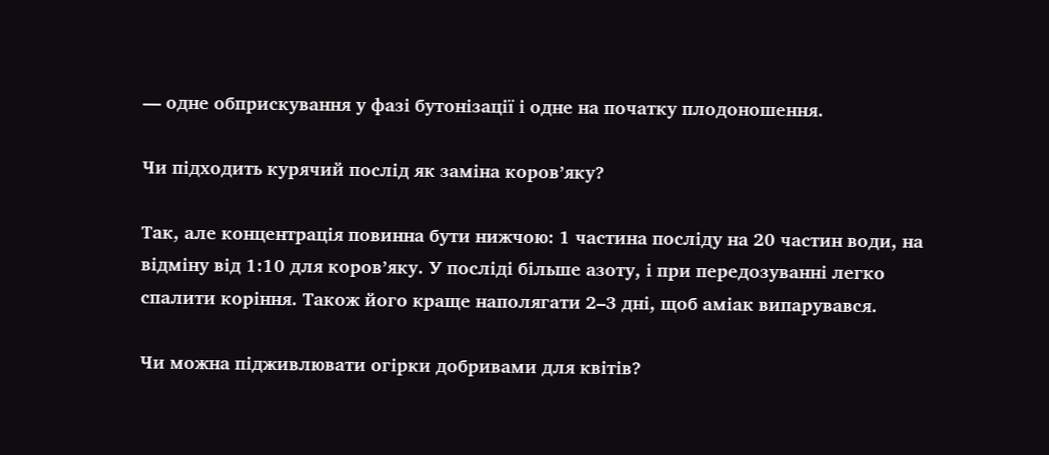— одне обприскування у фазі бутонізації і одне на початку плодоношення.

Чи підходить курячий послід як заміна коров’яку?

Так, але концентрація повинна бути нижчою: 1 частина посліду на 20 частин води, на відміну від 1:10 для коров’яку. У посліді більше азоту, і при передозуванні легко спалити коріння. Також його краще наполягати 2–3 дні, щоб аміак випарувався.

Чи можна підживлювати огірки добривами для квітів?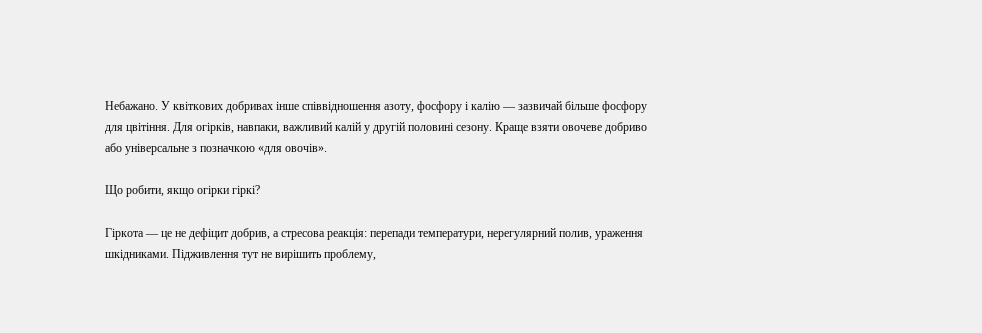Небажано. У квіткових добривах інше співвідношення азоту, фосфору і калію — зазвичай більше фосфору для цвітіння. Для огірків, навпаки, важливий калій у другій половині сезону. Краще взяти овочеве добриво або універсальне з позначкою «для овочів».

Що робити, якщо огірки гіркі?

Гіркота — це не дефіцит добрив, а стресова реакція: перепади температури, нерегулярний полив, ураження шкідниками. Підживлення тут не вирішить проблему,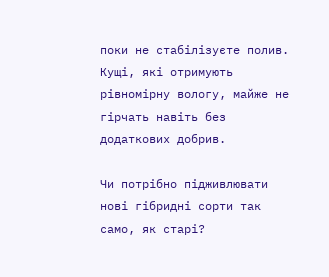поки не стабілізуєте полив. Кущі, які отримують рівномірну вологу, майже не гірчать навіть без додаткових добрив.

Чи потрібно підживлювати нові гібридні сорти так само, як старі?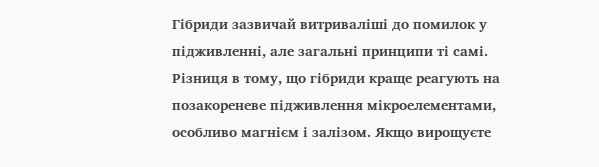Гібриди зазвичай витриваліші до помилок у підживленні, але загальні принципи ті самі. Різниця в тому, що гібриди краще реагують на позакореневе підживлення мікроелементами, особливо магнієм і залізом. Якщо вирощуєте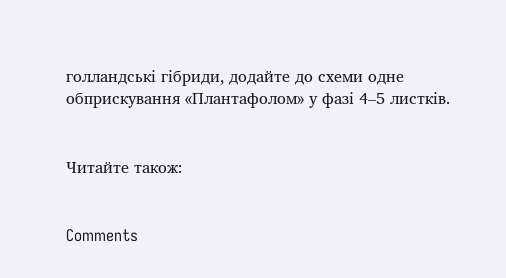голландські гібриди, додайте до схеми одне обприскування «Плантафолом» у фазі 4–5 листків.


Читайте також:


Comments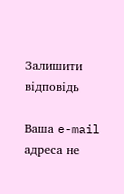Залишити відповідь

Ваша e-mail адреса не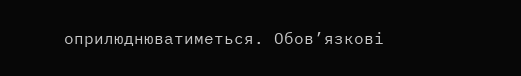оприлюднюватиметься. Обов’язкові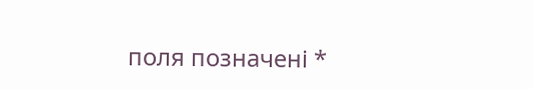поля позначені *